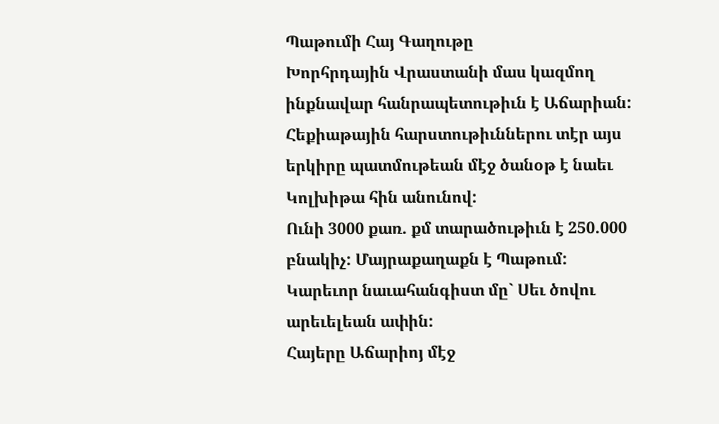Պաթումի Հայ Գաղութը
Խորհրդային Վրաստանի մաս կազմող ինքնավար հանրապետութիւն է Աճարիան: Հեքիաթային հարստութիւններու տէր այս երկիրը պատմութեան մէջ ծանօթ է նաեւ Կոլխիթա հին անունով:
Ունի 3000 քառ. քմ տարածութիւն է 250.000 բնակիչ: Մայրաքաղաքն է Պաթում: Կարեւոր նաւահանգիստ մը` Սեւ ծովու արեւելեան ափին:
Հայերը Աճարիոյ մէջ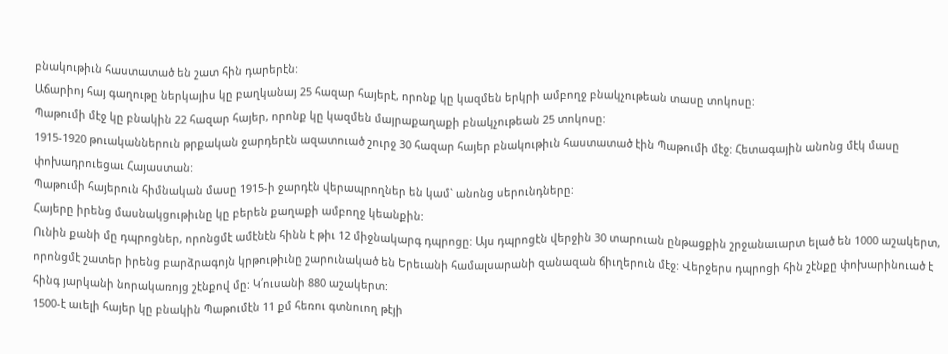բնակութիւն հաստատած են շատ հին դարերէն:
Աճարիոյ հայ գաղութը ներկայիս կը բաղկանայ 25 հազար հայերէ, որոնք կը կազմեն երկրի ամբողջ բնակչութեան տասը տոկոսը:
Պաթումի մէջ կը բնակին 22 հազար հայեր, որոնք կը կազմեն մայրաքաղաքի բնակչութեան 25 տոկոսը:
1915-1920 թուականներուն թրքական ջարդերէն ազատուած շուրջ 30 հազար հայեր բնակութիւն հաստատած էին Պաթումի մէջ: Հետագային անոնց մէկ մասը փոխադրուեցաւ Հայաստան:
Պաթումի հայերուն հիմնական մասը 1915-ի ջարդէն վերապրողներ են կամ` անոնց սերունդները:
Հայերը իրենց մասնակցութիւնը կը բերեն քաղաքի ամբողջ կեանքին:
Ունին քանի մը դպրոցներ, որոնցմէ ամէնէն հինն է թիւ 12 միջնակարգ դպրոցը: Այս դպրոցէն վերջին 30 տարուան ընթացքին շրջանաւարտ ելած են 1000 աշակերտ, որոնցմէ շատեր իրենց բարձրագոյն կրթութիւնը շարունակած են Երեւանի համալսարանի զանազան ճիւղերուն մէջ: Վերջերս դպրոցի հին շէնքը փոխարինուած է հինգ յարկանի նորակառոյց շէնքով մը: Կ՛ուսանի 880 աշակերտ:
1500-է աւելի հայեր կը բնակին Պաթումէն 11 քմ հեռու գտնուող թէյի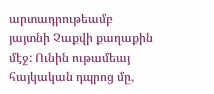արտադրութեամբ յայտնի Չաքվի քաղաքին մէջ: Ունին ութամեայ հայկական դպրոց մը,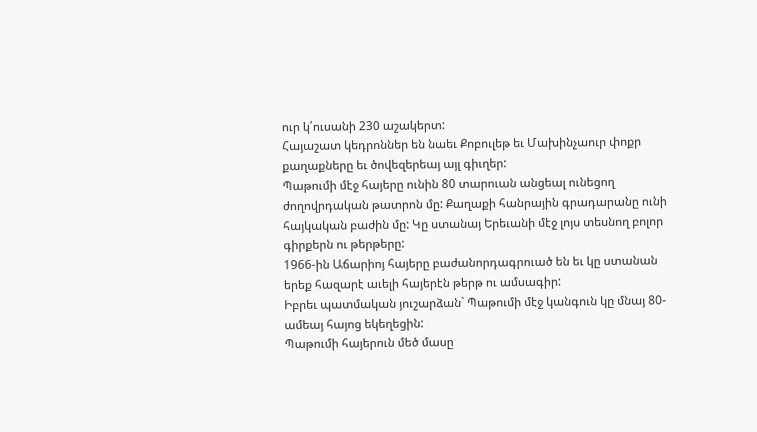ուր կ՛ուսանի 230 աշակերտ:
Հայաշատ կեդրոններ են նաեւ Քոբուլեթ եւ Մախինչաուր փոքր քաղաքները եւ ծովեզերեայ այլ գիւղեր:
Պաթումի մէջ հայերը ունին 80 տարուան անցեալ ունեցող ժողովրդական թատրոն մը: Քաղաքի հանրային գրադարանը ունի հայկական բաժին մը: Կը ստանայ Երեւանի մէջ լոյս տեսնող բոլոր գիրքերն ու թերթերը:
1966-ին Աճարիոյ հայերը բաժանորդագրուած են եւ կը ստանան երեք հազարէ աւելի հայերէն թերթ ու ամսագիր:
Իբրեւ պատմական յուշարձան` Պաթումի մէջ կանգուն կը մնայ 80-ամեայ հայոց եկեղեցին:
Պաթումի հայերուն մեծ մասը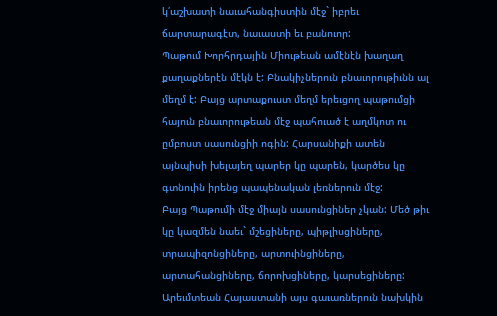կ՛աշխատի նաւահանգիստին մէջ` իբրեւ ճարտարագէտ, նաւաստի եւ բանուոր:
Պաթում Խորհրդային Միութեան ամէնէն խաղաղ քաղաքներէն մէկն է: Բնակիչներուն բնաւորութիւնն ալ մեղմ է: Բայց արտաքուստ մեղմ երեւցող պաթումցի հայուն բնաւորութեան մէջ պահուած է աղմկոտ ու ըմբոստ սասունցիի ոգին: Հարսանիքի ատեն այնպիսի խելայեղ պարեր կը պարեն, կարծես կը գտնուին իրենց պապենական լեռներուն մէջ:
Բայց Պաթումի մէջ միայն սասունցիներ չկան: Մեծ թիւ կը կազմեն նաեւ` մշեցիները, պիթլիսցիները, տրապիզոնցիները, արտուինցիները, արտահանցիները, ճորոխցիները, կարսեցիները:
Արեւմտեան Հայաստանի այս գաւառներուն նախկին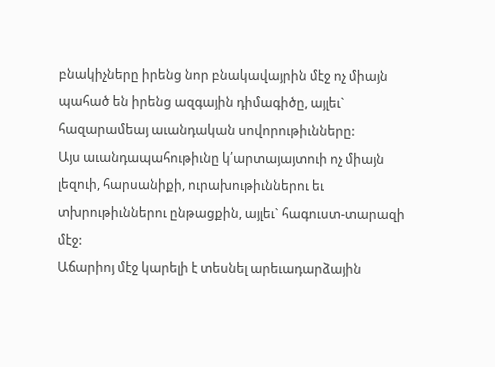բնակիչները իրենց նոր բնակավայրին մէջ ոչ միայն պահած են իրենց ազգային դիմագիծը, այլեւ` հազարամեայ աւանդական սովորութիւնները:
Այս աւանդապահութիւնը կ՛արտայայտուի ոչ միայն լեզուի, հարսանիքի, ուրախութիւններու եւ տխրութիւններու ընթացքին, այլեւ` հագուստ-տարազի մէջ:
Աճարիոյ մէջ կարելի է տեսնել արեւադարձային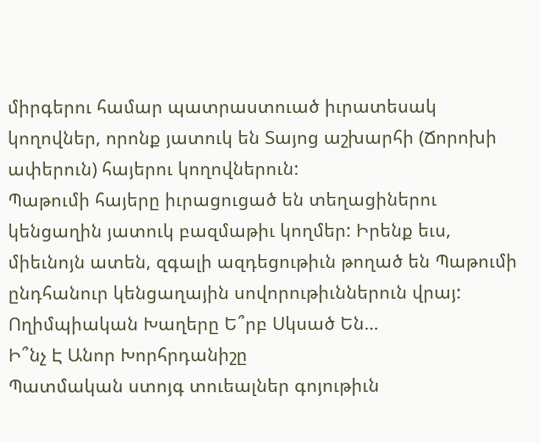միրգերու համար պատրաստուած իւրատեսակ կողովներ, որոնք յատուկ են Տայոց աշխարհի (Ճորոխի ափերուն) հայերու կողովներուն:
Պաթումի հայերը իւրացուցած են տեղացիներու կենցաղին յատուկ բազմաթիւ կողմեր: Իրենք եւս, միեւնոյն ատեն, զգալի ազդեցութիւն թողած են Պաթումի ընդհանուր կենցաղային սովորութիւններուն վրայ:
Ողիմպիական Խաղերը Ե՞րբ Սկսած Են…
Ի՞նչ Է Անոր Խորհրդանիշը
Պատմական ստոյգ տուեալներ գոյութիւն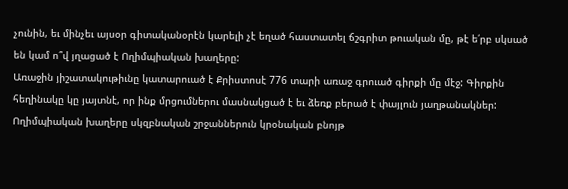չունին, եւ մինչեւ այսօր գիտականօրէն կարելի չէ եղած հաստատել ճշգրիտ թուական մը, թէ ե՛րբ սկսած են կամ ո՞վ յղացած է Ողիմպիական խաղերը:
Առաջին յիշատակութիւնը կատարուած է Քրիստոսէ 776 տարի առաջ գրուած գիրքի մը մէջ: Գիրքին հեղինակը կը յայտնէ, որ ինք մրցումներու մասնակցած է եւ ձեռք բերած է փայլուն յաղթանակներ:
Ողիմպիական խաղերը սկզբնական շրջաններուն կրօնական բնոյթ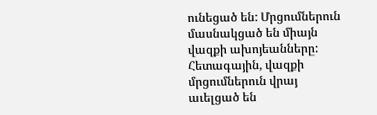ունեցած են: Մրցումներուն մասնակցած են միայն վազքի ախոյեանները:
Հետագային, վազքի մրցումներուն վրայ աւելցած են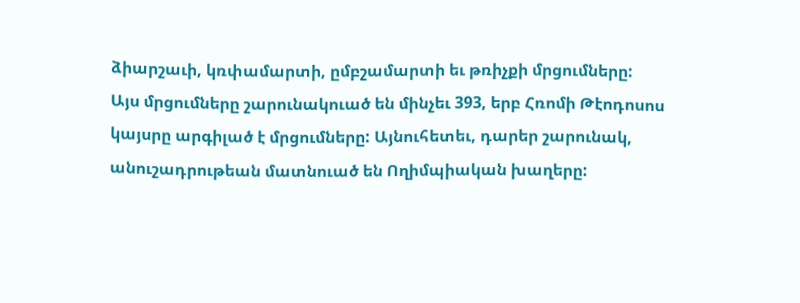ձիարշաւի, կռփամարտի, ըմբշամարտի եւ թռիչքի մրցումները:
Այս մրցումները շարունակուած են մինչեւ 393, երբ Հռոմի Թէոդոսոս կայսրը արգիլած է մրցումները: Այնուհետեւ, դարեր շարունակ, անուշադրութեան մատնուած են Ողիմպիական խաղերը: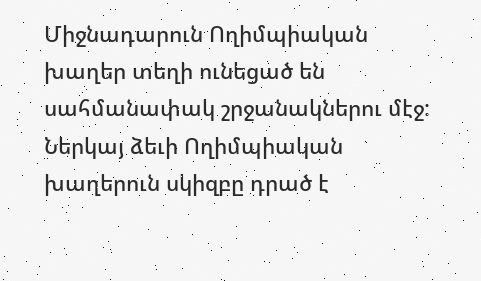Միջնադարուն Ողիմպիական խաղեր տեղի ունեցած են սահմանափակ շրջանակներու մէջ:
Ներկայ ձեւի Ողիմպիական խաղերուն սկիզբը դրած է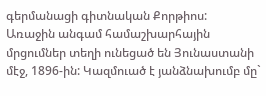գերմանացի գիտնական Քորթիոս:
Առաջին անգամ համաշխարհային մրցումներ տեղի ունեցած են Յունաստանի մէջ, 1896-ին: Կազմուած է յանձնախումբ մը`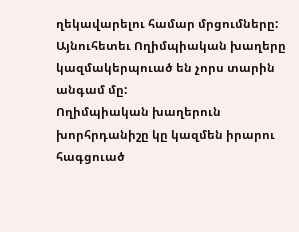ղեկավարելու համար մրցումները:
Այնուհետեւ Ողիմպիական խաղերը կազմակերպուած են չորս տարին անգամ մը:
Ողիմպիական խաղերուն խորհրդանիշը կը կազմեն իրարու հագցուած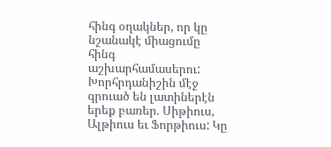հինգ օղակներ, որ կը նշանակէ միացումը հինգ աշխարհամասերու:
Խորհրդանիշին մէջ գրուած են լատիներէն երեք բառեր. Սիթիուս, Ալթիուս եւ Ֆորթիուս: Կը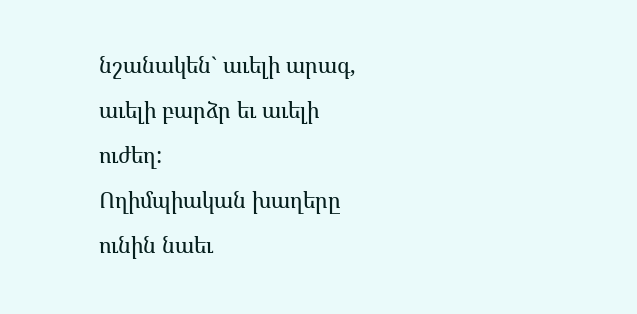նշանակեն` աւելի արագ, աւելի բարձր եւ աւելի ուժեղ:
Ողիմպիական խաղերը ունին նաեւ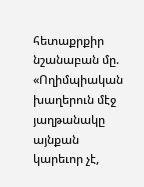հետաքրքիր նշանաբան մը. «Ողիմպիական խաղերուն մէջ յաղթանակը այնքան կարեւոր չէ,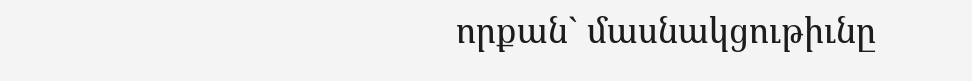որքան` մասնակցութիւնը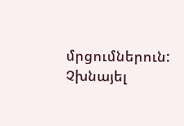մրցումներուն: Չխնայել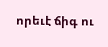որեւէ ճիգ ու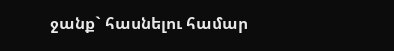ջանք` հասնելու համար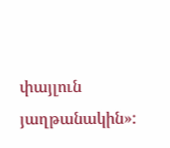փայլուն յաղթանակին»: